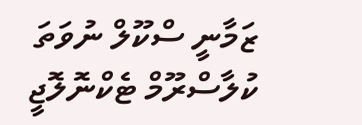ޒަމާނީ ސްކޫލް ނުވަތަ ކުލާސްރޫމް ޓެކްނޮލޮޖީ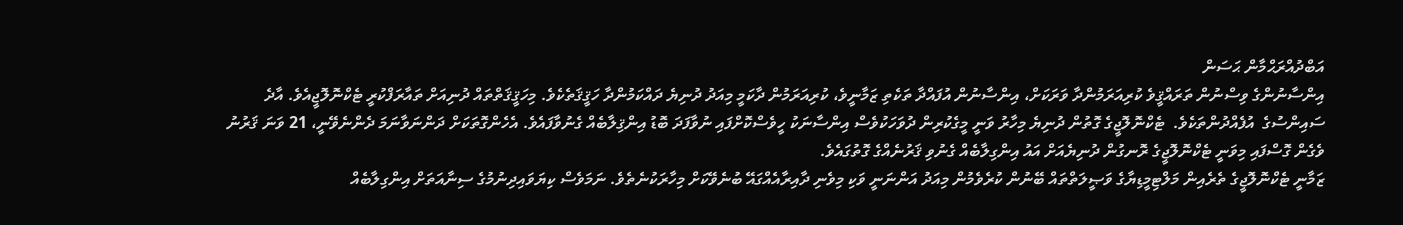އަބްދުއްރަޙްމާން ޙަސަން
އިންސާނުންގެ ވިސްނުން ތަރައްޤީވެ ކުރިއަރަމުންދާ ވަރަކަށް، އިންސާނުން އުފައްދާ ތަކެތި ޒަމާނީވެ، ކުރިއަރަމުން ދާކަމީ މިއަދު ދުނިޔެ ދައްކަމުންދާ ހަޤީޤަތެކެވެ. މިހަޤީޤަތްތައް ދުނިއަށް ތައާރަފްކުރީ ޓެކްނޮލޮޖީއެވެ. އާދެ ސައިންސުގެ  އުފެއްދުންތަކެވެ.  ޓެކްނޮލޮޖީގެ ގޮތުން ދުނިޔެ މިހާރު ވަނީ މީގެކުރިން ދުވަހަކުވެސް އިންސާނަކު ހީވެސްކޮށްފައި ނުވާފަދަ ބޮޑު އިންޤިލާބެއް ގެނުވާފައެވެ. އެހެންގޮތަކަށް ދަންނަވާނަމަ ދެންނެވޭނީ، 21 ވަނަ ޤަރުނު ވެގެން ގޮސްފައި މިވަނީ ޓެކްނޮލޮޖީގެ ރޮނގުން ދުނިޔެއަށް އައު އިންގިލާބެއް ގެނުވި ޤަރުނެއްގެ ގޮތުގައެވެ.
ޒަމާނީ ޓެކްނޮލޮޖީގެ ތެރެއިން މަލްޓިމީޑިޔާގެ ވަޞީލަތްތައް ބޭނުން ކުރެވެމުން މިއަދު އަންނަނީ ވަކި މިވެނި ދާއިރާއެއްގައޭ ބުނެވޭކަށް މިހާރަކުނެތެވެ. ނަމަވެސް ކިޔަވައިދިނުމުގެ ސިނާއަތަށް އިންގިލާބެއް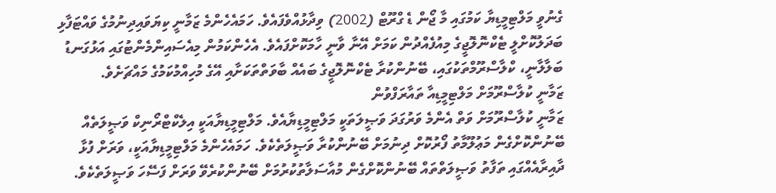ގެނުވީ މަލްޓިމީޑިޔާ ކަމުގައި މާ ޖޯން ޑެ ގްރޫޓް (2002) ވިދާޅުއްވެފައެވެ. ހަމައެހެންމެ ޒަމާނީ ކިޔަވައިދިނުމުގެ ވައްޓަފާޅި ބަދަލުކޮށްލީ ޓެކްނޮލޮޖީގެ މިއުފެއްދުން ކަމަށް އޭނާ ވާނީ ހާމަކޮށްފައެވެ. އެހެންކަމުން މިއެސައިންމެންޓުގައި އަޅުގަނޑު ބަލާލާނީ، ކްލާސްރޫމްތަކުގައި، ބޭނުންކުރާ ޓެކްނޮލޮޖީގެ ބައެއް ބާވަތްތަކަށާއި އޭގެ މުހިއްމުކަމުގެ މައްޗަށެވެ.
ޒަމާނީ ކުލާސްރޫމަށް މަލްޓިމީޑިއާ ތައާރަފްވުން
ޒަމާނީ ކުލާސްރޫމަށް ވަތް އެންމެ ވަރުގަދަ ވަޞީލަތަކީ މަލްޓިމީޑިޔާއެވެ. މަލްޓިމީޑިޔާއަކީ އިލެކްޓްރޯނިކް ވަޞީލަތެއް ބޭނުންކޮށްގެން މަޢުލޫމާތު ފޯރުކޮށް ދިނުމަށް ބޭނުންކުރާ ވަޞީލަތެކެވެ. ހަމައެހެންމެ މަލްޓިމީޑިޔާއަކީ، ވަރަށް ފުޅާ ދާއިރާއެއްގައި ތަފާތު ވަޞީލަތްތައް ބޭނުންކޮށްގެން މުއާސަލާތުކުރުމަށް ބޭނުންކުރެވޭ ވަރަށް ފަސޭހަ ވަޞީލަތެކެވެ.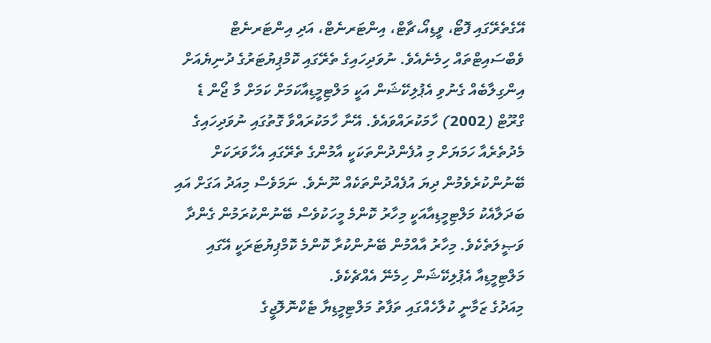އޭގެތެރޭގައި ފޮޓޯ، ވީޑިއޯ،ޗާޓް، އިންޓަރނެޓް، އަދި އިންޓަރނެޓް ވެބްސައިޓްތައް ހިމެނެއެވެ. ނުވަދިހައިގެ ތެރޭގައި ކޮމްޕިޔުޓަރުގެ ދުނިޔެއަށް އިންގިލާބެއް ގެނުވި އެޕުލިކޭޝަން އަކީ މަލްޓިމީޑިއާކަމަށް ކަމަށް މާ ޖޯން ޑެ ގްރޫޓް (2002) ހާމަކުރައްވައެވެ. އޭނާ ހާމަކުރައްވާ ގޮތުގައި ނުވަދިހައިގެ މެދުތެރެއާ ހަމަޔަށް މި އުފެންދުންތަކަކީ އާމުންގެ ތެރޭގައި އެހާވަރަކަށް ބޭނުންކުރެވެމުން ދިޔަ އުފެއްދުންތަކެއް ނޫނެވެ. ނަމަވެސް މިއަދު އަގަށް އައި ބަދަލާއެކު މަލްޓިމީޑިއާއަކީ މިހާރު ކޮންމެ މީހަކުވެސް ބޭނުންކުރަމުން ގެންދާ ވަޞީލަތެކެވެ. މިހާރު އާއްމުން ބޭނުންކުރާ ކޮންމެ ކޮމްޕިޔުޓަރަކީ އޭގައި މަލްޓިމީޑިއާ އެޕުލިކޭޝަން ހިމެނޭ އެއްޗެކެވެ.
މިއަދުގެ ޒަމާނީ ކުލާހެއްގައި ތަފާތު މަލްޓިމީޑިޔާ ޓެކްނޮލޮޖީގެ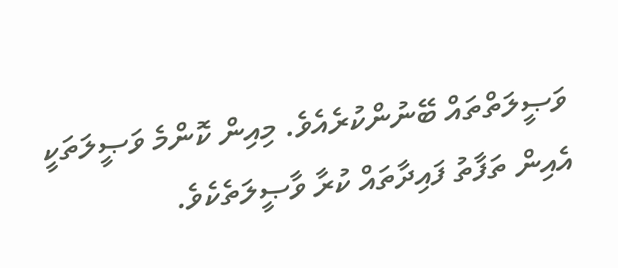ވަޞީލަތްތައް ބޭނުންކުރެއެވެ. މިއިން ކޮންމެ ވަޞީލަތަކީ އެއިން ތަފާތު ފައިދާތައް ކުރާ ވާޞީލަތެކެވެ.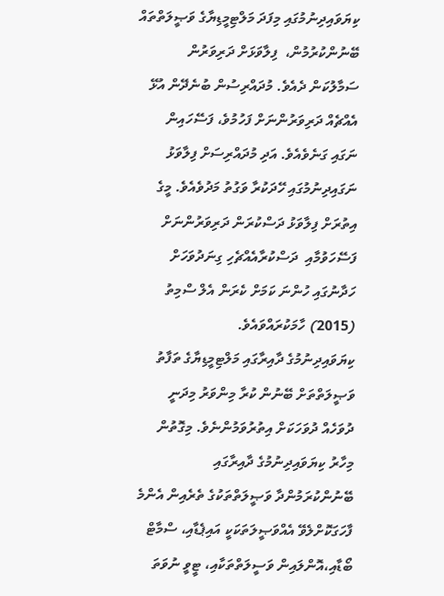ކިޔަވައިދިނުމުގައި މިފަދަ މަލްޓިމީޑިޔާގެ ވަޞީލަތްތައް ބޭނުންކުރުމުން،  ފިލާވަޅަށް ދަރިވަރުން ސަމާލުކަން ދެއެވެ. މުދައްރިސުން ބުނެދޭން އުޅޭ އެއްޗެއް ދަރިވަރުންނަށް ފަހުމުވެ، ފަސޭހައިން ނަގައި ގަނެވެއެވެ. އަދި މުދައްރިސަށް ފިލާވަޅު ނަގައިދިނުމުގައި ހޭދަކުރާ ވަގުތު މަދުވެއެވެ. މީގެ އިތުރަށް ފިލާވަޅު ދަސްކުރަން ދަރިވަރުންނަށް ފަސޭހަވުމާއި  ދަސްކުރާއެއްޗެހި ގިނަދުވަހަށް ހަދާނުގައި ހުންނަ ކަމަށް ކެރަން އެލް ސްމިތު (2015) ހާމަކުރައްވައެވެ.
ކިޔަވައިދިނުމުގެ ދާއިރާގައި މަލްޓިމީޑިޔާގެ ތަފާތު ވަޞީލަތްތަށް ބޭނުން ކުރާ މިންވަރު މިދަނީ ދުވަހެއް ދުވަހަކަށް އިތުރުވަމުންނެވެ. މިގޮތުން މިހާރު ކިޔަވައިދިނުމުގެ ދާއިރާގައި ބޭނުންކުރަމުންދާ ވަޞީލަތްތަކުގެ ތެރެއިން އެންމެ ފާހަގަކޮށްލެވޭ އެއްވަޞީލަތަކަކީ އައިޕެޑާއި، ސްމާޓް ބޯޑާއި،އޮންލައިން ވަސީލަތްތަކާއި، ޓީވީ ނުވަތަ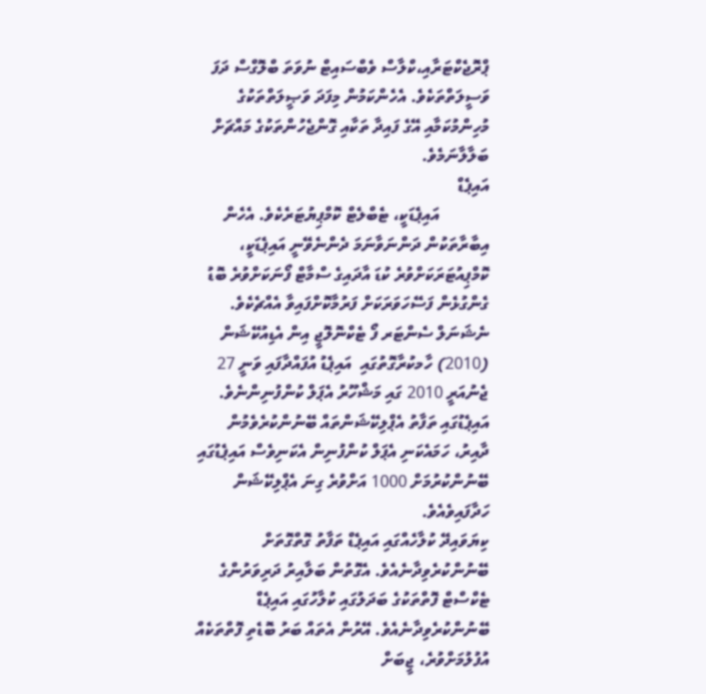ޕްރޮޖެކްޓަރާއި،ކްލާސް ވެބްސައިޓް ނުވަތަ ބްލޮގްސް ދަފަ ވަސީލަތްތަކެވެ. އެހެންކަމުން މިފަދަ ވަޞީލަތްތަކުގެ މުހިންމުކަމާއި އޭގެ ފައިދާ ތަކާއި ގޮންޖެހުންތަކުގެ މައްޗަށް ބަލާލާނަމެވެ.
އައިޕެޑް
            އައިޕެޑަކީ، ޓެބްލެޓް ކޮމްޕިޔުޓަރެކެވެ. އެހެން އިބާރާތަކުން ދަންނަވާނަމަ ދެންނެވޭނީ އައިޕެޑަކީ، ކޮމްޕިއުޓަރަކަށްވުރެ ކުޑަ އާދައިގެ ސްމާޓް ފޯނަކަށްވުރެ ބޮޑު ގެންގުޅެން ފަސޭހަވަރަކަށް ފަރުމާކޮށްފައިވާ އެއްޗެކެވެ. ނެޝަނަލް ސެންޓަރ ފޯ ޓެކްނޮލޮޖީ އިން އެޑިއުކޭޝަން (2010) ހާމކުރާގޮތުގައި  އައިޕެޑު އުފައްދާފައި ވަނީ 27 ޖެނުއަރީ 2010 ގައި މަޝްހޫރު އެޕަލް ކުންފުނިންނެވެ. އައިޕެޑުގައި ތަފާތު އެޕްލިކޭޝަންތައް ބޭނުންކުރެވެމުން ދާއިރު، ހަމައެކަނި އެޕަލް ކުންފުނިން އެކަނިވެސް އައިޕެޑުގައި ބޭނުންކުރުމަށް 1000 އަށްވުރެ ގިނަ އެޕްލިކޭޝަން ހަދާފައިވެއެވެ.
ކިޔަވައިދޭ ކުލާހެއްގައި އައިޕެޑް ތަފާތު ގޮތްގޮތަށް ބޭނުންކުރެވިދާނެއެވެ. އެގޮތުން ބަލާއިރު ދަރިވަރުންގެ ޓެކްސްޓް ފޮތްތަކުގެ ބަދަލުގައި ކުލާހުގައި އައިޕެޑް ބޭނުންކުރެވިދާނެއެވެ. އޭރުން އެތައް ބަރު ބޮޑެތި ފޮތްތަކެއް އުފުލުމަށްވުރެ، ޖީބަށް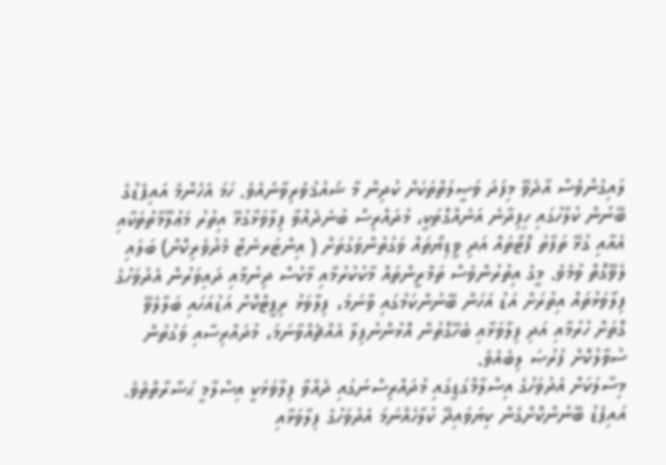ލައިގެންވެސް އާދެވޭ މިފަދަ ވަޞީލަތްތަކަށް ކުދިން މާ ޝައުޤުވެރިވާނެއެވެ. ހަމަ އެހެންމެ އައިޕެޑުގެ ބޭނުން ކުލާހުގައި ހިފިދާނެ އަނެއްގޮތަކީ، މުދައްރިސް ބުނެދެއްވާ ފިލާވަޅާގުޅޭ އިތުރު މަޢުލޫމާތުތަކާއި އެއާއި ގުޅޭ ތަފާތު ފޮޓޯތައް އަދި ވީޑިޔޯތައް ވަގުތުންވަގުތަށް ( އިންޓަރނެޓް މެދުވެރިކޮށް) ބަލައި ލެވޭގޮތް ވުމެވެ. މީގެ އިތުރުންވެސް ތަމްރީންތައް މާކުކުރުމާއި މާކުސް ދިނުމާއި ދައިވަރުން އެދުވަހުގެ ފިލާވަޅުތައް އިތުރަށް އަޑު އަހަން ބޭނުންކަމުގައި ވާނަމަ، ފިލާވަޅު ރިޕީޓްކޮށް އަޑުއަހައި ބަލާލެވޭ ގޮތަށް ހުރުމާއި އަދި ފިލާވަޅާއި ބެހޭގޮތުން އޮޅުންނުފިލާ އެއްޗެއްވާނަމަ، މުދައްރިސާއި ވަގުތުން ސުވާލުކޮށް ފުރުޞަ ލިބެއެވެ.
މިސާލަކަށް އެދުވަހުގެ އިސްލާމްގަޑީގައި މުދައްރިސްނަގައި ދެއްވާ ފިލާވަޅަކީ އިސްލާމީ ޙަޟާރާތްތެވެ. އައިޕެޑު ބޭނުންކޮށްގެން ކިޔަވައިދޭ ކުލާހެއްނަމަ އެދުވަހުގެ ފިލާވަޅާއި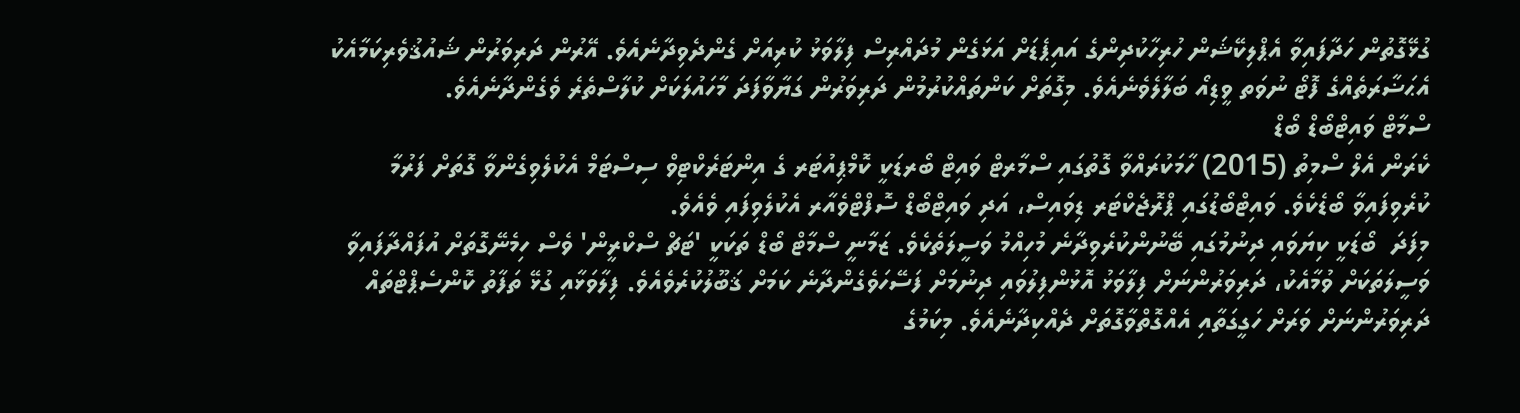ގުޅޭގޮތުން ހަދާފައިވާ އެޕްލިކޭޝަން ހުރިހާކުދިންގެ އައިޕެޑަށް އަޅަގެން މުދައްރިސް ފިލާވަޅު ކުރިއަށް ގެންދެވިދާނެއެވެ. އޭރުން ދަރިވަރުން ޝައުޤުވެރިކަމާއެކު އެޙަޟާރަތެއްގެ ފޮޓޯ ނުވަތ ވީޑިއޯ ބަލާލެވެނެއެވެ. މިގޮތަށް ކަންތައްކުރުމުން ދަރިވަރުން ގަޔާވާފަދަ މާހައުލަކަށް ކުލާސްތެރެ ވެގެންދާނެއެވެ.
ސްމާޓް ވައިޓްބޯޑް ބޯޑް
ކެރަން އެލް ސްމިތު (2015) ހާމަކުރައްވާ ގޮތުގައި ސްމާރޓް ވައިޓް ބޯރޑަކީ ކޮމްޕިއުޓަރ ގެ އިންޓަރެކްޓިވް ސިސްޓަމް އެކުލެވިގެންވާ ގޮތަށް ފަރުމާ ކުރެވިފައިވާ ބޯޑެކެވެ. ވައިޓްބޯޑުގައި ޕްރޮޖެކްޓަރ ޑިވައިސް، އަދި ވައިޓްބޯޑް ސޮފްޓްވެއާރ އެކުލެވިފައި ވެއެވެ.
މިފަދަ  ބޯޑަކީ ކިޔަވައި ދިނުމުގައި ބޭނުންކުރެވިދާނެ މުހިއްމު ވަސީލަތެކެވެ. ޒަމާނީ ސްމާޓް ބޯޑް ތަކަކީ 'ޓަޗް ސްކްރީން' ވެސް ހިމެނޭގޮތަށް އުފައްދާފައިވާ ވަސީލަތަކަށް ވުމާއެކު، ދަރިވަރުންނަށް ފިލާވަޅު އޮޅުންފިލުވައި ދިނުމަށް ފަސޭހަވެގެންދާނެ ކަމަށް ޤަބޫލުކުރެވެއެވެ. ފިލާވަޅާއި ގުޅޭ ތަފާތު ކޮންސެޕްޓްތައް ދަރިވަރުންނަށް ވަރަށް ހަގީގަތާއި އެއްގޮތްވާގޮތަށް ދެއްކިދާނެއެވެ. މިކަމުގެ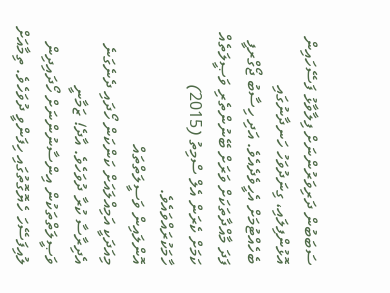ސަބަބުން ދަރިވަރުންނަށް ފިލާވާޅު ފަސޭހައިން އޮޅުންފިލައި، ގިނަދުވަހު ހަނދާނުގައި ބެހެއްޓުމަށް އެހީވެދެއެވެ. އަދި ހިސާބު ޖޯގްރފީ ފަދަ މާއްދާތަކަށް ވަރަށް ބޭނުންތެރި ވަޞީލަތެއް ކަމަށް ކެރަން އެލް ސްމިތު (2015) ހާމަކުރައްވައެވެ.
އޮންލައިން ވަސީލަތްތައް
މިއަދަކީ އަމިއްލައަށް ކަންކަން ހޯދައި ދެނެގަނެ އެދިރާސާ ކުރާ ދުވަހެވެ. އާދެ! ޒަމާނީ ވަޞީލަތްތަކުން އިންސާނުންނަށް ހޯދައިދިން ލުއިފަސޭހަ ހެޔޮގޮތުގައި ހިފަންވީ ދުވަހެވެ. ތިމާއަށް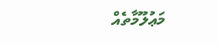މަޢުލޫމާތެއް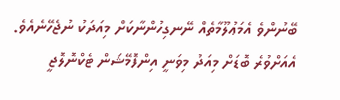ބޭނުންވެ އެމަޢުލޫމާތެއް ނޭނގިހުންނާކަށް މިއަދަކު ނުޖެހޭނެއެވެ. އެއަށްވުރެ ބޮޑަށް މިއަދު މިވަނީ އިންފޮމޭޝަން ޓެކްނޮލޮޖީ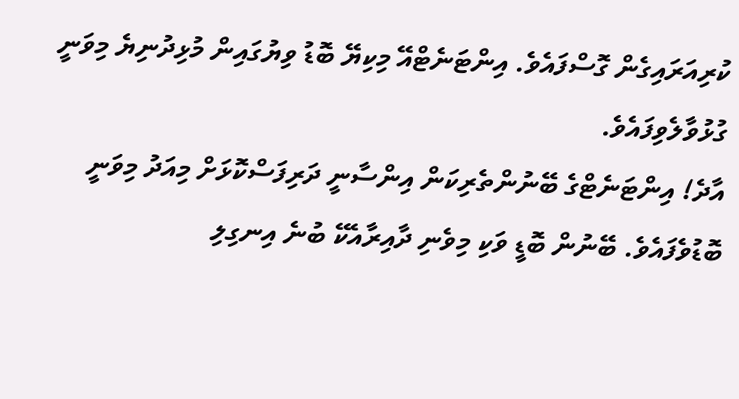ކުރިއަރައިގެން ގޮސްފައެވެ. އިންޓަނެޓްއޭ މިކިޔޭ ބޮޑު ވިޔުގައިން މުޅިދުނިޔެ މިވަނީ ގުޅުވާލެވިފައެވެ.
އާދެ! އިންޓަނެޓްގެ ބޭނުންތެރިކަން އިންސާނީ ދަރިފަސްކޮޅަށް މިއަދު މިވަނީ ބޮޑުވެފައެވެ. ބޭނުން ބޮޑީ ވަކި މިވެނި ދާއިރާއެކޭ ބުނެ އިނގިލި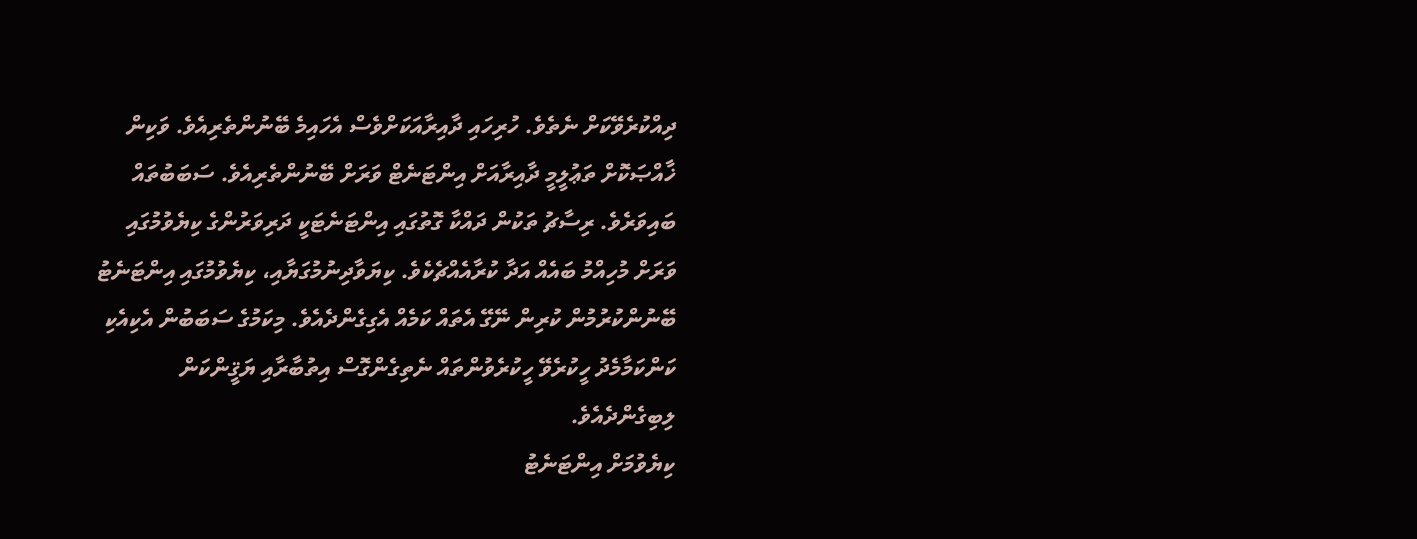ދިއްކުރެވޭކަށް ނެތެވެ. ހުރިހައި ދާއިރާއަކަށްވެސް އެހައިމެ ބޭނުންތެރިއެވެ. ވަކިން ޚާއްޞަކޮށް ތަޢުލީމީ ދާއިރާއަށް އިންޓަނެޓް ވަރަށް ބޭނުންތެރިއެވެ. ސަބަބުތައް ބައިވަރެވެ. ރިސާޗު ތަކުން ދައްކާ ގޮތުގައި އިންޓަނެޓަކީ ދަރިވަރުންގެ ކިޔެވުމުގައި ވަރަށް މުހިއްމު ބައެއް އަދާ ކުރާއެއްޗެކެވެ. ކިޔަވާދިނުމުގަޔާއި، ކިޔެވުމުގައި އިންޓަނެޓު ބޭނުންކުރުމުން ކުރިން ނޭގޭ އެތައް ކަމެއް އެގިގެންދެއެވެ. މިކަމުގެ ސަބަބުން އެކިއެކި ކަންކަމާމެދު ހީކުރެވޭ ހީކުރެވުންތައް ނެތިގެންގޮސް އިތުބާރާއި ޔަޤީންކަން ލިބިގެންދެއެވެ.
ކިޔެވުމަށް އިންޓަނެޓު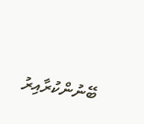ބޭނުންކުރާއިރު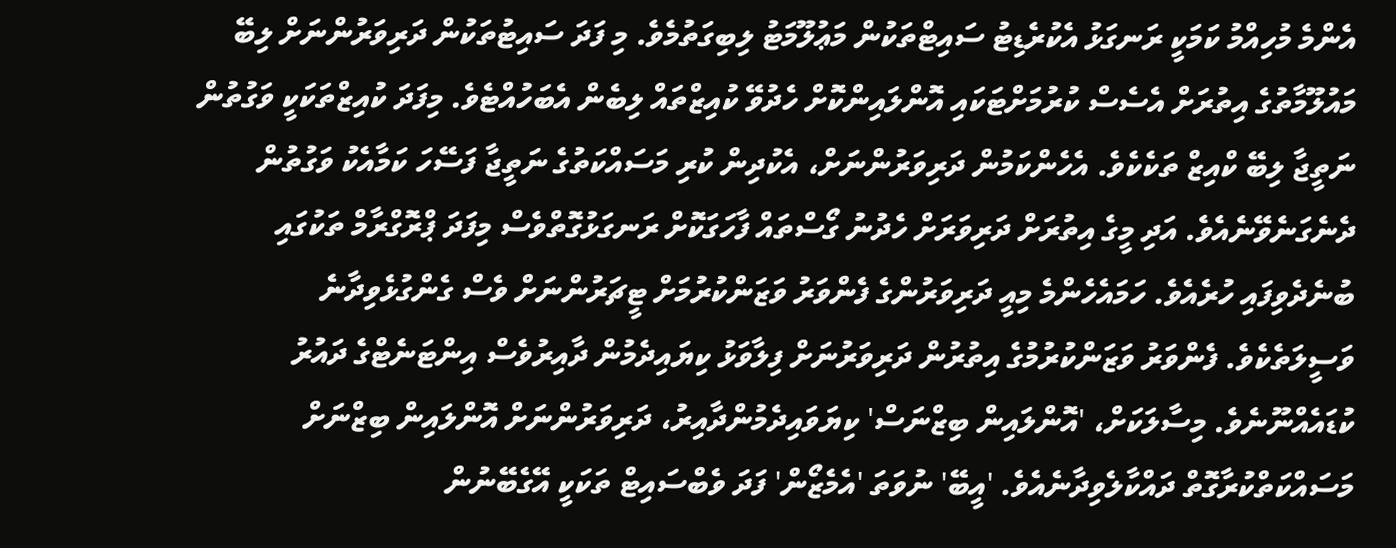އެންމެ މުހިއްމު ކަމަކީ ރަނގަޅު އެކުރެޑިޓު ސައިޓްތަކުން މަޢުލޫމަޓު ލިބިގަތުމެވެ. މި ފަދަ ސައިޓުތަކުން ދަރިވަރުންނަށް ލިބޭ މައުލޫމާތުގެ އިތުރަށް އެސެސް ކުރުމަށްޓަކައި އޮންލައިންކޮށް ހެދުވޭ ކުއިޒްތައް ލިބެން އެބަހުއްޓެވެ. މިފަދަ ކުއިޒްތަކަކީ ވަގުތުން ނަތީޖާ ލިބޭ ކްއިޒް ތަކެކެވެ. އެހެންކަމުން ދަރިވަރުންނަށް، އެކުދިން ކުރި މަސައްކަތުގެ ނަތީޖާ ފަސޭހަ ކަމާއެކު ވަގުތުން ދެނެގަނެވޭނެއެވެ. އަދި މީގެ އިތުރަށް ދަރިވަރަށް ހެދުނު ގޯސްތައް ފާހަގަކޮށް ރަނގަޅުގޮތްވެސް މިފަދަ ޕްރޮގްރާމް ތަކުގައި ބުނެދެވިފައި ހުރެއެވެ. ހަމައެހެންމެ މިއީ ދަރިވަރުންގެ ފެންވަރު ވަޒަންކުރުމަށް ޓީޗަރުންނަށް ވެސް ގެންގުޅެވިދާނެ ވަސީލަތެކެވެ. ފެންވަރު ވަޒަންކުރުމުގެ އިތުރުން ދަރިވަރުނަށް ފިލާވަޅު ކިޔައިދެމުން ދާއިރުވެސް އިންޓަނެޓްގެ ދައުރު ކުޑައެއްނޫނެވެ. މިސާލަކަށް، 'އޮންލައިން ބިޒްނަސް' ކިޔަވައިދެމުންދާއިރު، ދަރިވަރުންނަށް އޮންލައިން ބިޒްނަށް މަސައްކަތްކުރާގޮތް ދައްކާލެވިދާނެއެވެ. 'އީބޭ' ނުވަތަ 'އެމެޒޯން' ފަދަ ވެބްސައިޓް ތަކަކީ އޭގެބޭނުން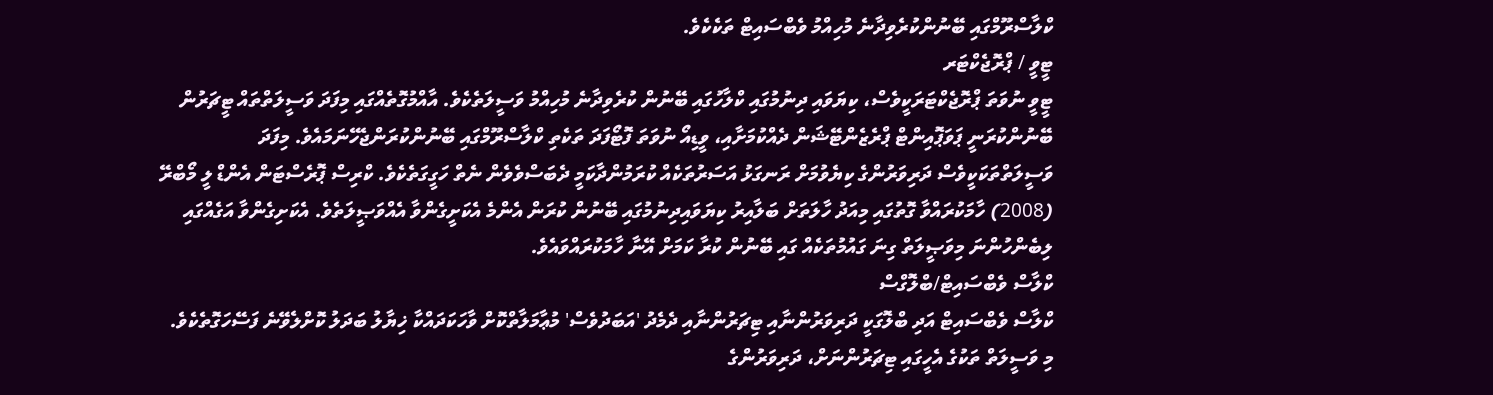ކްލާސްރޫމްގައި ބޭނުންކުރެވިދާނެ މުހިއްމު ވެބްސައިޓް ތަކެކެވެ.
ޓީވީ / ޕްރޮޖެކްޓަރ
ޓީވީ ނުވަތަ ޕްރޮޖެކްޓަރަކީވެސް، ކިޔަވައި ދިނުމުގައި ކްލާހުގައި ބޭނުން ކުރެވިދާނެ މުހިއްމު ވަސީލަތެކެވެ. އާއްމުގޮތެއްގައި މިފަދަ ވަސީލަތްތައް ޓީޗަރުން ބޭނުންކުރަނީ ޕަވަޕޮއިންޓް ޕްރެޒެންޓޭޝަން ދެއްކުމަށާއި، ވީޑިއޯ ނުވަތަ ފޮޓޯފަދަ ތަކެތި ކްލާސްރޫމްގައި ބޭނުންކުރަންޖެހޭނަމައެވެ. މިފަދަ ވަސީލަތްތަކަކީވެސް ދަރިވަރުންގެ ކިޔެވުމަށް ރަނގަޅު އަސަރުތަކެއް ކުރަމުންދާކަމީ ދެބަސްވެވެން ނެތް ހަގީގަތެކެވެ. ކްރިސް ޕޮރެސްޓަން އެންޑް ލީ މޯބްރޭ (2008) ހާމަކުރައްވާ ގޮތުގައި މިއަދު ހާލަތަށް ބަލާއިރު ކިޔަވައިދިނުމުގައި ބޭނުން ކުރަން އެންމެ އެކަށީގެންވާ އެއްވަޞީލަތެވެ. އެކަށިގެންވާ އަގެއްގައި ލިބެންހުންނަ މިވަޞީލަތް ގިނަ ގައުމުތަކެއް ގައި ބޭނުން ކުރާ ކަމަށް އޭނާ ހާމަކުރައްވައެވެ.
ކްލާސް ވެބްސައިޓް/ބްލޮގްސް
ކްލާސް ވެބްސައިޓް އަދި ބްލޮގަކީ ދަރިވަރުންނާއި ޓިޗަރުންނާއި ދެމެދު 'އަބަދުވެސް' މުޢާމަލާތްކޮށް ވާހަކަދައްކާ ޚިޔާލު ބަދަލު ކޮށްލެވޭނެ ފަސޭހަގޮތެކެވެ. މި ވަސީލަތް ތަކުގެ އެހީގައި ޓިޗަރުންނަށް، ދަރިވަރުންގެ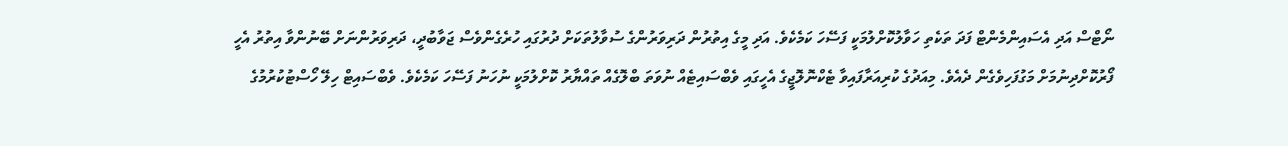ނޯޓްސް އަދި އެސައިންމެންޓް ފަދަ ތަކެތި ހަވާލުކޮށްލުމަކީ ފަސޭހަ ކަމެކެވެ. އަދި މީގެ އިތުރުން ދަރިވަރުންގެ ސުވާލުތަކަށް ދުރުގައި ހުރެގެންވެސް ޖަވާބުދީ، ދަރިވަރުންނަށް ބޭނުންވާ އިތުރު އެހީ ފޯރުކޮށްދިނުމަށް މަގުފަހިވެގެން ދެއެވެ. މިއަދުގެ ކުރިއަރާފައިވާ ޓެކްނޮލޮޖީގެ އެހީގައި ވެބްސައިޓެއް ނުވަތަ ބްލޮގެއް ތައްޔާރު ކޮށްލުމަކީ ނުހަނު ފަސޭހަ ކަމެކެވެ. ވެބްސައިޓް ހިލޭ ހޯސްޓުކުރުމުގެ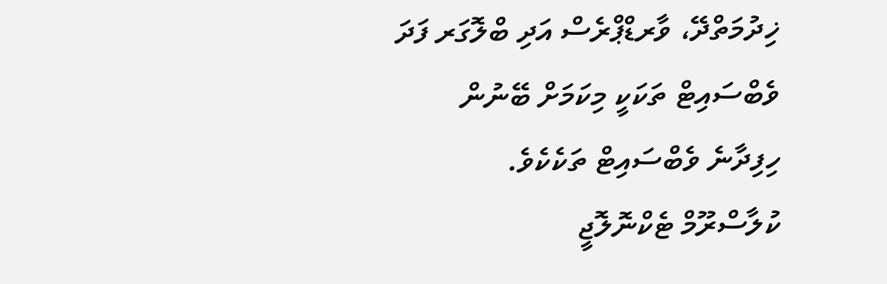ޚިދުމަތްދޭ، ވާރޑްޕްރެސް އަދި ބްލޮގަރ ފަދަ ވެބްސައިޓް ތަކަކީ މިކަމަށް ބޭނުން ހިފިދާނެ ވެބްސައިޓް ތަކެކެވެ.
ކުލާސްރޫމް ޓެކްނޮލޮޖީ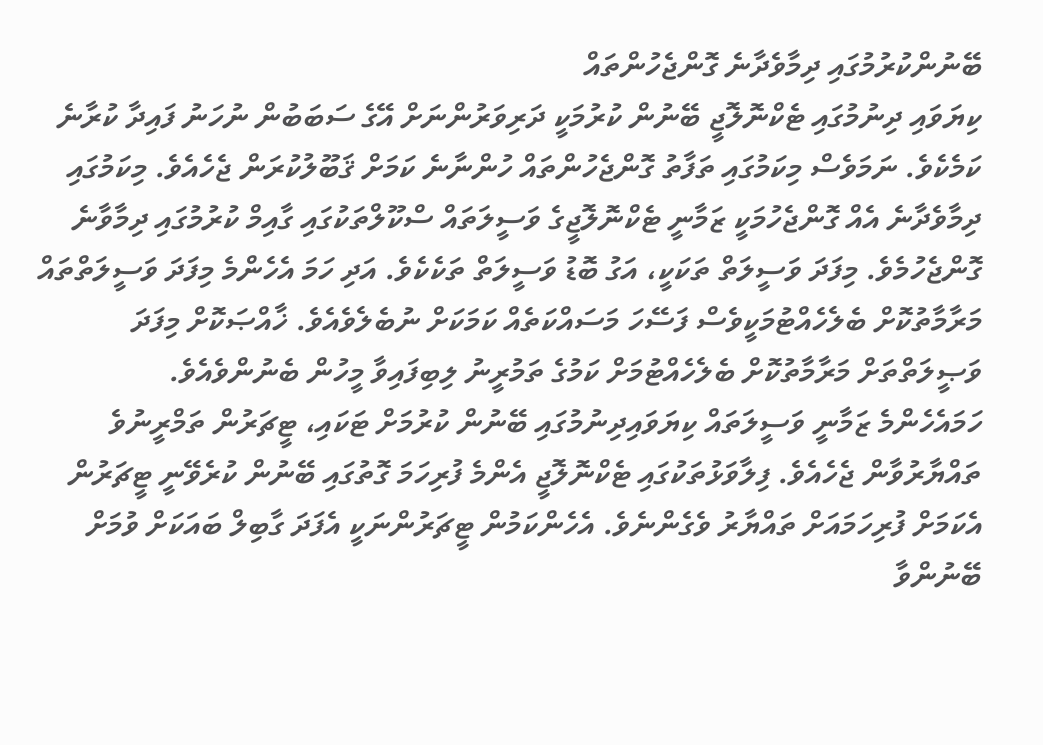ބޭނުންކުރުމުގައި ދިމާވެދާނެ ގޮންޖެހުންތައް
ކިޔަވައި ދިނުމުގައި ޓެކްނޮލޮޖީ ބޭނުން ކުރުމަކީ ދަރިވަރުންނަށް އޭގެ ސަބަބުން ނުހަނު ފައިދާ ކުރާނެ ކަމެކެވެ. ނަމަވެސް މިކަމުގައި ތަފާތު ގޮންޖެހުންތައް ހުންނާނެ ކަމަށް ޤަބޫލުކުރަން ޖެހެއެވެ. މިކަމުގައި ދިމާވެދާނެ އެއް ގޮންޖެހުމަކީ ޒަމާނީ ޓެކްނޮލޮޖީގެ ވަސީލަތައް ސްކޫލްތަކުގައި ގާއިމް ކުރުމުގައި ދިމާވާނެ ގޮންޖެހުމެވެ. މިފަދަ ވަސީލަތް ތަކަކީ، އަގު ބޮޑު ވަސީލަތް ތަކެކެވެ. އަދި ހަމަ އެހެންމެ މިފަދަ ވަސީލަތްތައް މަރާމާތުކޮށް ބެލެހެއްޓުމަކީވެސް ފަސޭހަ މަސައްކަތެއް ކަމަކަށް ނުބެލެވެއެވެ. ޚާއްޞަކޮށް މިފަދަ ވަޞީލަތްތަށް މަރާމާތުކޮށް ބެލެހެއްޓުމަށް ކަމުގެ ތަމުރީނު ލިބިފައިވާ މީހުން ބެނުންވެއެވެ.
ހަމައެހެންމެ ޒަމާނީ ވަސީލަތައް ކިޔަވައިދިނުމުގައި ބޭނުން ކުރުމަށް ޓަކައި، ޓީޗަރުން ތަމްރީނުވެ ތައްޔާރުވާން ޖެހެއެވެ. ފިލާވަޅުތަކުގައި ޓެކްނޮލޮޖީ އެންމެ ފުރިހަމަ ގޮތުގައި ބޭނުން ކުރެވޭނީ ޓީޗަރުން އެކަމަށް ފުރިހަމައަށް ތައްޔާރު ވެގެންނެވެ. އެހެންކަމުން ޓީޗަރުންނަކީ އެފަދަ ގާބިލް ބައަކަށް ވުމަށް ބޭނުންވާ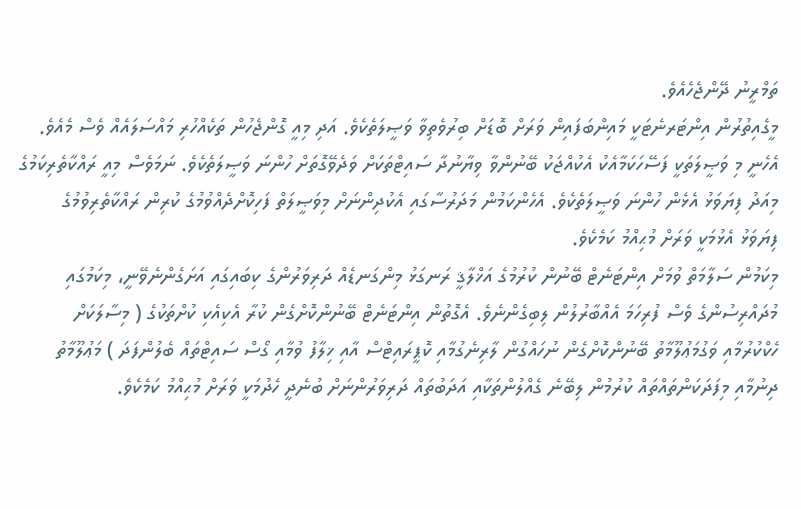ތަމްރީނު ދޭންޖެހެއެވެ.
މީގެއިތުރުން އިންޓަރނެޓަކީ މައިންބަފައިން ވަރަށް ބޮޑަށް ބިރުވެތިވާ ވަޞީލަތެކެވެ. އަދި މިއީ ގޮންޖެހުން ތަކެއްހުރި މައްސަލައެއް ވެސް މެއެވެ. އެހެނީ މި ވަޞީލަތަކީ ފަސޭހަކަމާއެކު އެކުއްޖަކު ބޭނުންވާ ވިޔާނުދާ ސައިޓްތަކަށް ވަދެވޭގޮތަށް ހުންނަ ވަޞީލަތެކެވެ. ނަމަވެސް މިއީ ރައްކާތެރިކަމުގެ މިއަދު ފިޔަވަޅު އެޅެން ހުންނަ ވަޞީލަތެކެވެ. އެހެންކަމުން މަދަރުސާގައި އެކުދިންނަށް މިވަޞީލަތް ފަހިކޮށްދެއްވުމުގެ ކުރިން ރައްކާތެރިވުމުގެ ފިޔަވަޅު އެޅުމަކީ ވަރަށް މުޙިއްމު ކަމެކެވެ.
މިކަމުން ސަލާމަތް ވުމަށް އިންޓަނެޓް ބޭނުން ކުރުމުގެ އަޚްލާޤީ ރަނގަޅު މިންގަނޑެއް ދަރިވަރުންގެ ކިބައިގައި އަށަގެންނެވޭނީ، މިކަމުގައި މުދައްރިސުންގެ ވެސް ފުރިހަމަ އެއްބާރުލުން ލިބިގެންނެވެ. އެގޮތުން އިންޓަނެޓް ބޭނުންކޮށްގެން ކުރާ އެކިއެކި ކުށްތަކުގެ ( މިސާލަކަށް ހެކްކުރުމާއި ވަގުމަޢުލޫމާތު ބޭނުންކޮށްގެން ނުހައްގުން ލާރިނެގުމާއި ކޮޕީރައިޓްސް އާއި ޚިލާފު ވުމާއި ގޯސް ސައިޓްތައް ބެލުންފަދަ ) މަޢުލޫމާތު ދިނުމާއި މިފަދަކަންތައްތައް ކުރުމުން ލިބޭނެ ގެއްލުންތަކާއި އަދަބުތައް ދަރިވަރުންނަށް ބުނެދީ ހެދުމަކީ ވަރަށް މުޙިއްމު ކަމެކެވެ.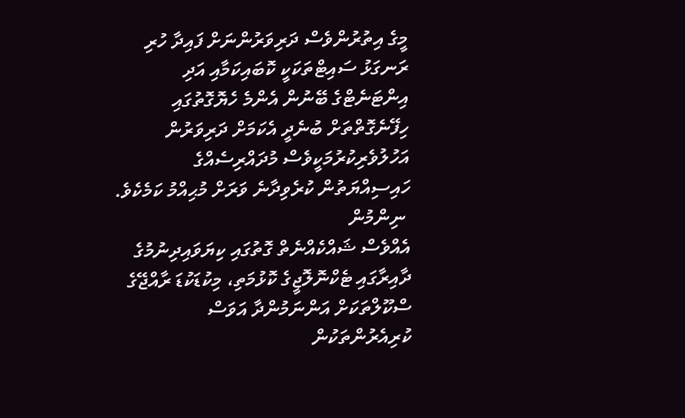މީގެ އިތުރުންވެސް ދަރިވަރުންނަށް ފައިދާ ހުރި ރަނގަޅު ސައިޓްތަކަކީ ކޮބައިކަމާއި އަދި އިންޓަނެޓްގެ ބޭނުން އެންމެ ހެޔޮގޮތުގައި ހިފޭނެގޮތްތަށް ބުނެދީ އެކަމަށް ދަރިވަރުން އަހުލުވެރިކުރުމަކީވެސް މުދައްރިސެއްގެ ހައިސިއްޔަތުން ކުރެވިދާނެ ވަރަށް މުޙިއްމު ކަމެކެވެ.
 ނިންމުން
އެއްވެސް ޝައްކެއްނެތް ގޮތުގައި ކިޔަވައިދިނުމުގެ ދާއިރާގައި ޓެކްނޮލޮޖީގެ ކޮޅުމަތި، މިކުޑަކުޑަ ރާއްޖޭގެ ސްކޫލްތަކަށް އަންނަމުންދާ އަވަސް ކުރިއެރުންތަކުން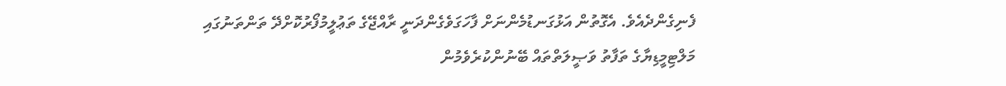ފެނިގެންދެއެވެ. އެގޮތުން އަޅުގަނޑުމެންނަށް ފާހަގަވެގެންދަނީ ރާއްޖޭގެ ތަޢުލީމުފޯރުކޮށްދޭ ތަންތަނުގައި މަލްޓިމީޑިޔާގެ ތަފާތު ވަޞީލަތްތައް ބޭނުންކުރެވެމުން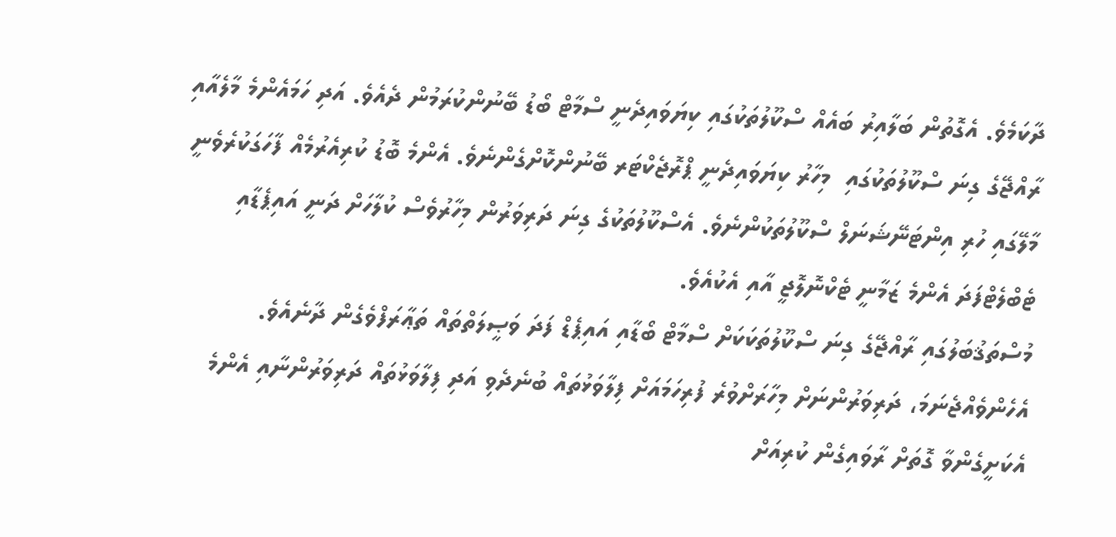ދާކަމެވެ. އެގޮތުން ބަލާއިރު ބައެއް ސްކޫލުތަކުގައި ކިޔަވައިދެނީ ސްމާޓް ބޯޑު ބޭނުންކުރަމުން ދެއެވެ. އަދި ހަމައެންމެ މާލެއާއި ރާއްޖޭގެ ގިނަ ސްކޫލުތަކުގައި  މިހާރު ކިޔަވައިދެނީ ޕްރޮޖެކްޓަރ ބޭނުންކޮށްގެންނެވެ. އެންމެ ބޮޑު ކުރިއެރުމެއް ފާހަގަކުރެވެނީ މާލޭގައި ހުރި އިންޓަނޭޝަނަލް ސްކޫލުތަކުންނެވެ. އެސްކޫލުތަކުގެ ގިނަ ދަރިވަރުން މިހާރުވެސް ކުލާހަށް ދަނީ އައިޕެޑާއި ޓެބްލެޓްފަދަ އެންމެ ޒަމާނީ ޓެކްނޮލޮޖީ އާއި އެކުއެވެ.
މުސްތަޤުބަލުގައި ރާއްޖޭގެ ގިނަ ސްކޫލުތަކަކަށް ސްމާޓް ބޯޑާއި އައިޕެޑް ފަދަ ވަޞީލަތްތައް ތަޢާރަފްވެގެން ދާނެއެވެ. އެހެންވެއްޖެނަމަ، ދަރިވަރުންނަށް މިހާރަށްވުރެ ފުރިހަމައަށް ފިލާވަޅުތައް ބުނެދެވި އަދި ފިލާވަޅުތައް ދަރިވަރުންނާއި އެންމެ އެކަށީގެންވާ ގޮތަށް ރާވައިގެން ކުރިއަށް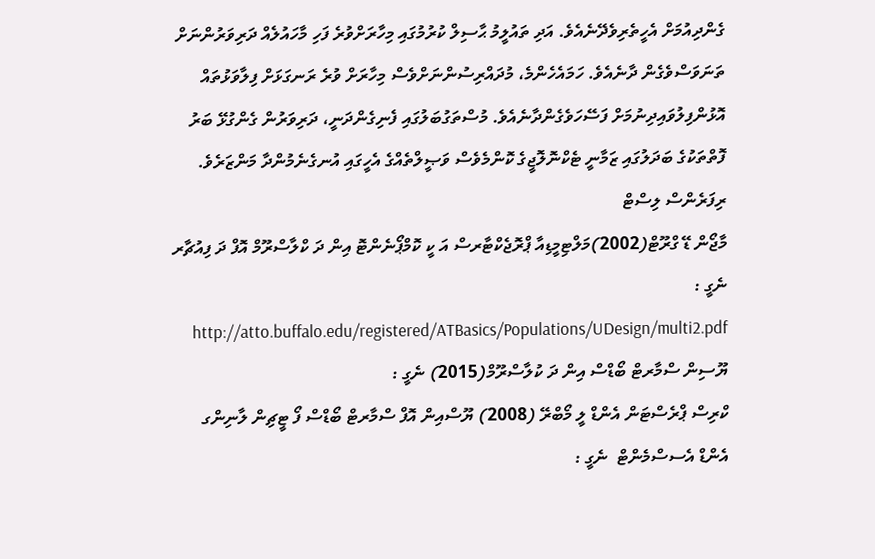ގެންދިއުމަށް އެހީތެރިވެދޭނެއެވެ. އަދި ތައުލީމު ޙާސިލް ކުރުމުގައި މިހާރަށްވުރެ ފަހި މާހައުލެއް ދަރިވަރުންނަށް ތަނަވަސްވެގެން ދާނެއެވެ. ހަމައެހެންމެ، މުދައްރިސުންނަށްވެސް މިހާރަށް ވުރެ ރަނގަޅަށް ފިލާވަޅުތައް އޮޅުންފިލުވައިދިނުމަށް ފަސޭހަވެގެންދާނެއެވެ. މުސްތަގުބަލުގައި ފެނިގެންދަނީ، ދަރިވަރުން ގެންގުޅޭ ބަރު ފޮތްތަކުގެ ބަދަލުގައި ޒަމާނީ ޓެކްނޮލޮޖީގެ ކޮންމެވެސް ވަޞީލްތެއްގެ އެހީގައި އުނގެނެމުންދާ މަންޒަރެވެ.
ރިފަރެންސް ލިސްޓް
މާޖޯން ޑޭ ގްރޫޓް(2002)މަލްޓިމީޑިއާ ޕްރޮޖެކްޓާރސް އަ ކީ ކޮމްޕޯނެންޓޮ އިން ދަ ކްލާސްރޫމް އޮފް ދަ ފިއުޗާރ ނެގީ : http://atto.buffalo.edu/registered/ATBasics/Populations/UDesign/multi2.pdf
ޔޫސިން ސްމާރޓް ބޯޑްސް އިން ދަ ކުލާސްރޫމް(2015) ނެގީ :
ކްރިސް ޕްރެސްޓަން އެންޑް ލީ މޯބްރޭ (2008) ޔޫސްއިން އޮފް ސްމާރޓް ބޯޑްސް ފޯ ޓީޗިން ލާނިންގ އެންޑް އެސސްމެންޓް  ނެގީ :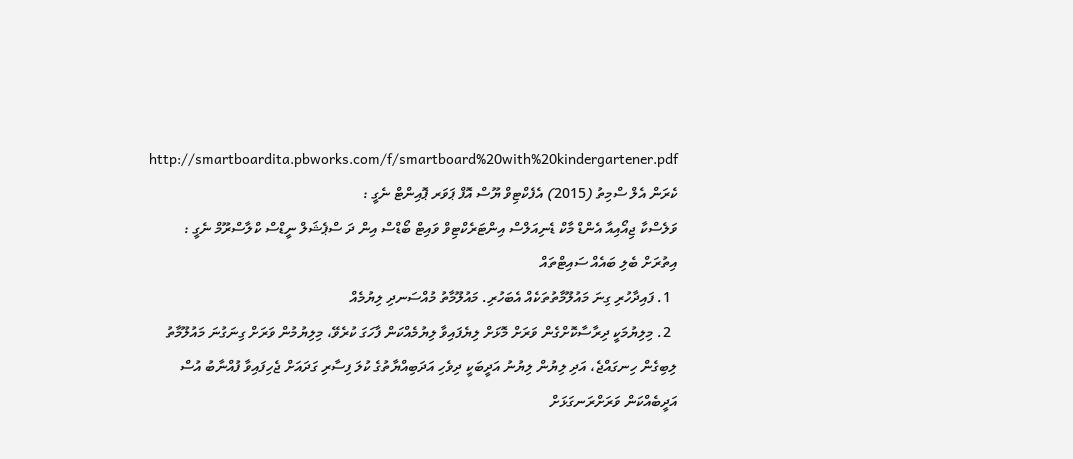http://smartboardita.pbworks.com/f/smartboard%20with%20kindergartener.pdf
ކެރަން އެލް ސްމިތު (2015) އެފެކްޓިވް ޔޫސް އޮފް ޕަވަރ ޕޮއިންޓް ނެގީ :
ވަލެސްކާ ޖިއޯއިއާ އެންޑް މާކް ޑެނިއަލްސް އިންޓަރެކްޓިވް ވައިޓް ބޯޑްސް އިން ދަ ސްޕެޝަލް ނީޑްސް ކްލާސްރޫމް ނެގީ :
އިތުރަށް ބެލި ބައެއް ސައިޓްތައް
  1. ފައިދާހުރި ގިނަ މައުލޫމާތުތަކެއް އެބަހުރި. މައުލޫމާތު މުއްސަނދި ލިޔުމެއް
  2. މިލިޔުމަކީ ދިރާސާކޮށްގެން ވަރަށް މޮޅަށް ލިޔެފައިވާ ލިޔުމެއްކަން ފާހަގަ ކުރެވޭ، މިލިޔުމުން ވަރަށް ގިނަގުނަ މައުލޫމާތު ލިބިގެން ހިނގައްޖެ، އަދި ލިޔުން ލިޔުނު އަދީބަކީ ދިވެހި އަދަބިއްޔާތުގެ ކުލަ ފިސާރި ގަދައަށް ޖެހިފައިވާ ފުއްނާބު އުސް އަދީބެއްކަން ވަރަށްރަނގަޅަށް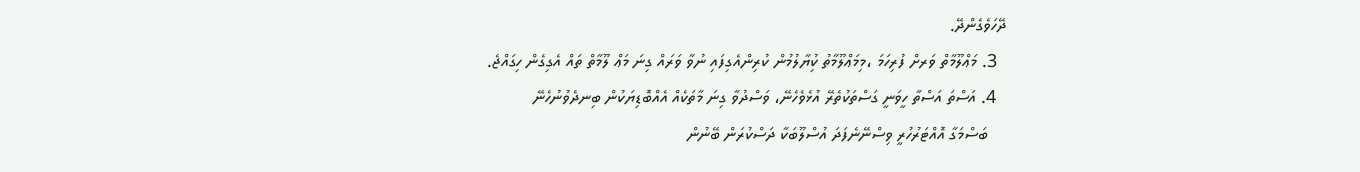ދޭހަވެގެންދޭ.
  3. މަޢްލޫމާތް ވަރށް ފުރިހަމަ ،މިމަޢްލޫމާތު ކިުޔާލުމުން ކުރިންއެގިފައި ނުވާ ވަރައް ގިނަ މަޢް ލޫމާތް ތައް އެގިގެން ހިގައްޖެ.
  4. އަސްތަ އަސްތާ ހީވަނީ ގަސްތަކުތެރޭ އުޅެވެހެނޭ، ވަސްދުވާ ގިނަ މާތަކެއް އެއްބޮޑިޔަކުން ބިނދެވުނުހެނޭ
    ބަސްމަގާ އޮއްޓަރުހުރީ ވިސްނޭނެފަދަ އުސްލޫބަކާ ދަސްކުރަން ބޭނުން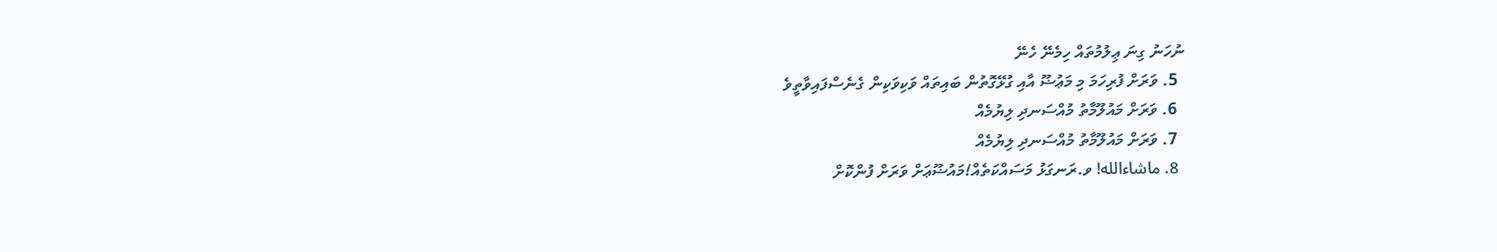ނުހަނު ގިނަ ޢިލުމުތައް ހިމެނޭ ހެނޭ
  5. ވަރަށް ފުރިހަމަ މި މަޢުޟޫ އާއި ގުޅޭގޮތުން ބައިތައް ވަކިވަކިން ގެނެސްފައިވާތީވެ
  6. ވަރަށް މައުލޫމާތު މުއްސަނދި ލިޔުމެއް
  7. ވަރަށް މައުލޫމާތު މުއްސަނދި ލިޔުމެއް
  8. ماشاءالله! ވ.ރަނގަޅު މަސައްކަތެއް!މައުޟޫޢަށް ވަރަށް ފުންކޮށް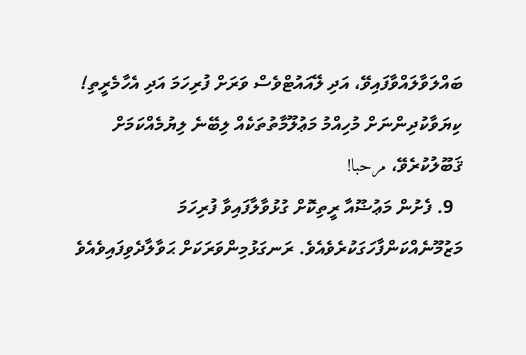ބައްލަވާލައްވާފައިވޭ، އަދި ލޭއައުޓްވެސް ވަރަށް ފުރިހަމަ އަދި އެހާމެރީތި! ކިޔަވާކުދިންނަށް މުހިއްމު މަޢުލޫމާތުތަކެއް ލިބޭނެ ލިޔުމެއްކަމަށް ޤަބޫލުކުރެވޭ، مرحبا!
  9. ފެށުން މަޢުޟޫއާ ރީތިކޮށް ގުޅުވާލާފައިވާ ފުރިހަމަ މަޒުމޫނެއްކަންފާހަގަކުރެވެއެވެ. ރަނގަޅުމިންވަރަކަށް ޙަވާލާދެވިފައިވެއެވެ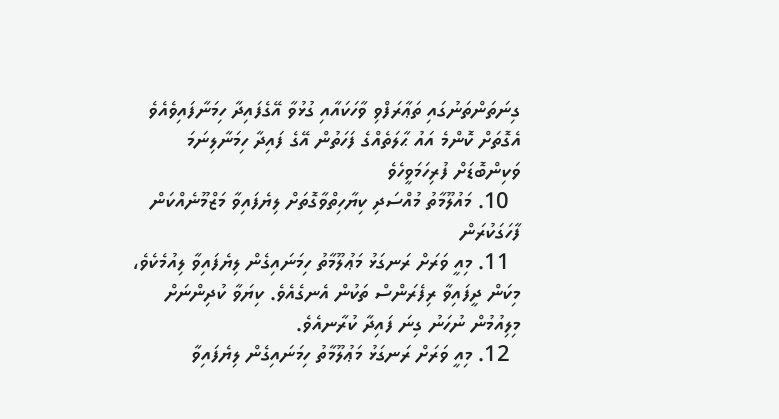ގިނަތަންތަނުގައި ތަޢާރަފްވި ވާހަކައާއި ގުޅުވާ އޭގެފައިދާ ހިމަނާފައިވެއެވެ އެގޮތަށް ކޮންމެ އައު ޙާލަތެއްގެ ފަހަތުން އޭގެ ފައިދާ ހިމަނާލިނަމަ ވަކިންބޮޑަށް ފުރިހަމަވީހެވެ
  10. މައުލޫމާތު މުއްސަދި ކިޔާހިތްވާގޮތަށް ލިޔެފައިވާ މަޒްމޫނެއްކަން ފާހަގަކުރަން
  11. މިއީ ވަރަށް ރަނގަޅު މަޢުލޫމާތު ހިމަނައިގެން ލިޔެފައިވާ ލިއުމެކެވެ، މިކަން ދީފައިވާ ރިފެރަންސް ތަކުން އެނގެއެވެ. ކިޔަވާ ކުދިންނަށް މިލިއުމުން ނުހަނު ގިނަ ފައިދާ ކުރާނއެވެ.
  12. މިއީ ވަރަށް ރަނގަޅު މަޢުލޫމާތު ހިމަނައިގެން ލިޔެފައިވާ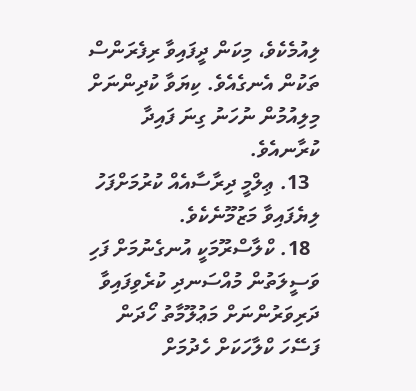ލިއުމެކެވެ، މިކަން ދީފައިވާ ރިފެރަންސް ތަކުން އެނގެއެވެ. ކިޔަވާ ކުދިންނަށް މިލިއުމުން ނުހަނު ގިނަ ފައިދާ ކުރާނއެވެ.
  13. ޢިލްމީ ދިރާސާއެއް ކުރުމަށްފަހު ލިޔެފައިވާ މަޒުމޫނެކެވެ.
  18. ކްލާސްރޫމަކީ އުނގެނުމަށް ފަހި ވަސީލަތުން މުއްސަނދި ކުރެވިފައިވާ ދަރިވަރުންނަށް މަޢުލޫމާތު ހޯދަން ފަސޭހަ ކްލާހަކަށް ހެދުމަށް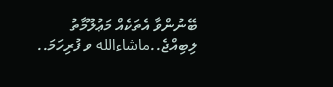ބޭނުންވާ އެތަކެއް މަޢުލޫމާތު ލިބިއްޖެ..ماشاءالله ވ ފުރިހަމަ..